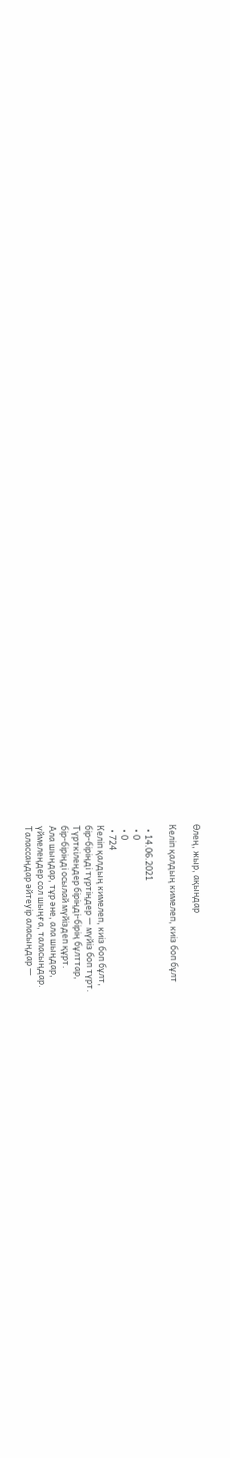Өлең, жыр, ақындар

Келіп қалдың кимелеп, киіз боп бұлт

  • 14.06.2021
  • 0
  • 0
  • 724
Келіп қалдың кимелеп, киіз боп бұлт,
бір-біріңді түртіңдер — мүйіз боп түрт.
Түрткілеңдер біріңді-бірің бұлттар,
бір-біріңді осылай мүйіздеп құрт.
Ала шыңдар, тұр әне, ала шыңдар,
үймелеңдер сол шыңға, таласыңдар.
Талассаңдар әйтеуір аласыңдар —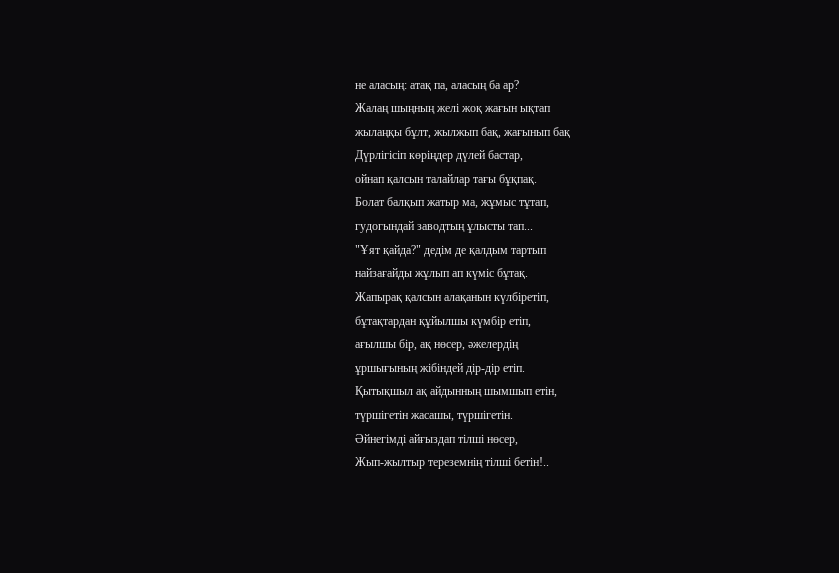не аласың: атақ па, аласың ба ар?
Жалаң шыңның желі жоқ жағын ықтап
жылаңқы бұлт, жылжып бақ, жағынып бақ
Дүрлігісіп көріңдер дүлей бастар,
ойнап қалсын талайлар тағы бұқпақ.
Болат балқып жатыр ма, жұмыс тұтап,
гудогындай заводтың ұлысты тап...
"Ұят қайда?" дедім де қалдым тартып
найзағайды жұлып ап күміс бұтақ.
Жапырақ қалсын алақанын күлбіретіп,
бұтақтардан құйылшы күмбір етіп,
ағылшы бір, ақ нөсер, әжелердің
ұршығының жібіндей дір-дір етіп.
Қытықшыл ақ айдынның шымшып етін,
түршігетін жасашы, түршігетін.
Әйнегімді айғыздап тілші нөсер,
Жып-жылтыр тереземнің тілші бетін!..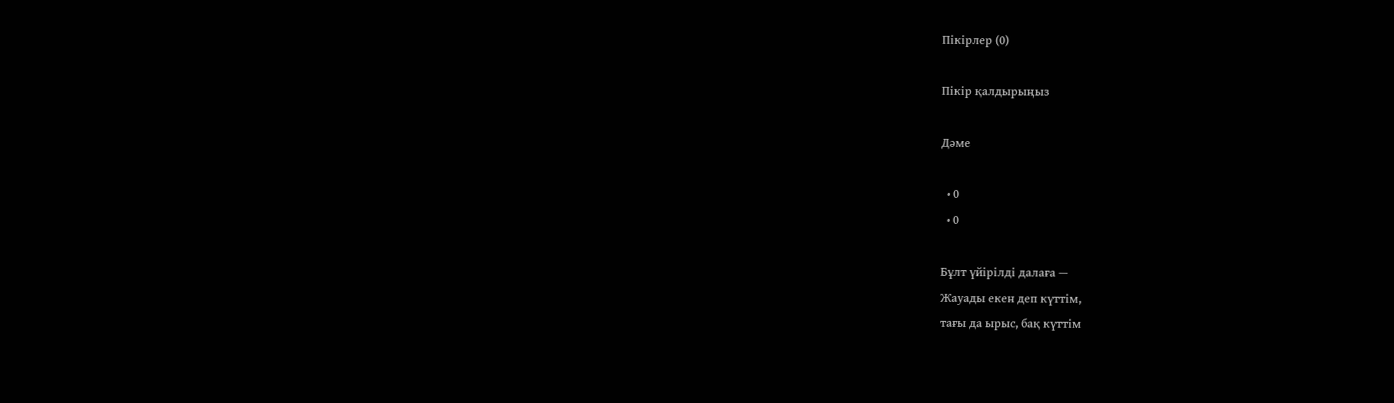Пікірлер (0)

Пікір қалдырыңыз

Дәме

  • 0
  • 0

Бұлт үйірілді далаға —
Жауады екен деп күттім,
тағы да ырыс, бақ күттім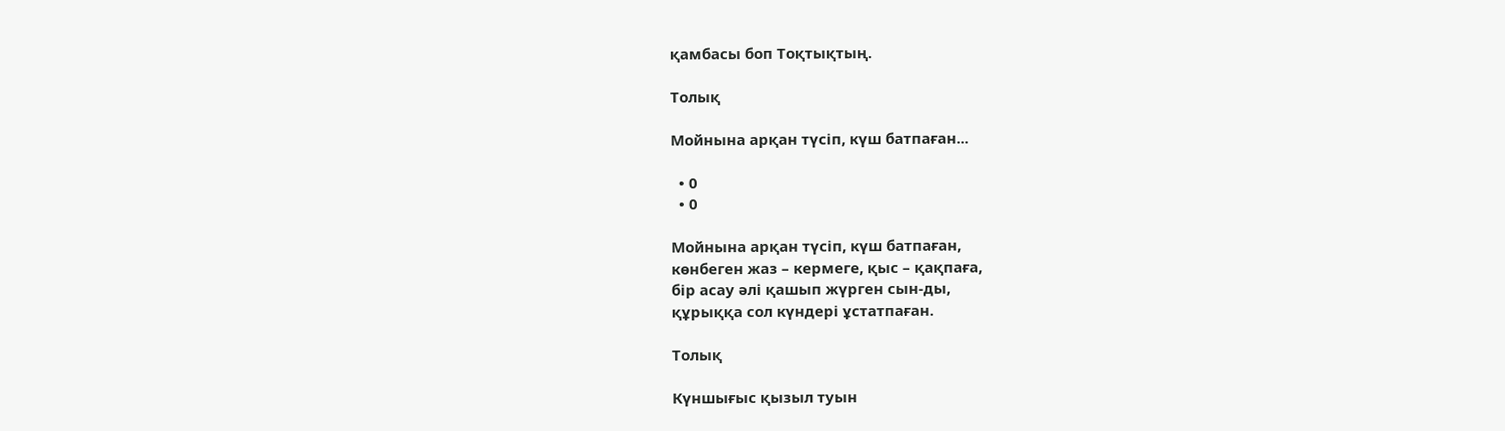қамбасы боп Тоқтықтың.

Толық

Мойнына арқан түсіп, күш батпаған...

  • 0
  • 0

Мойнына арқан түсіп, күш батпаған,
көнбеген жаз – кермеге, қыс – қақпаға,
бір асау әлі қашып жүрген сын-ды,
құрыққа сол күндері ұстатпаған.

Толық

Күншығыс қызыл туын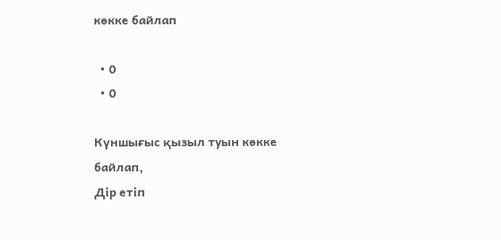көкке байлап

  • 0
  • 0

Күншығыс қызыл туын көкке байлап,
Дір етіп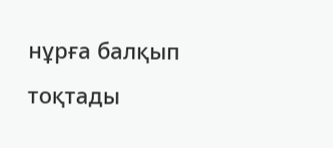нұрға балқып тоқтады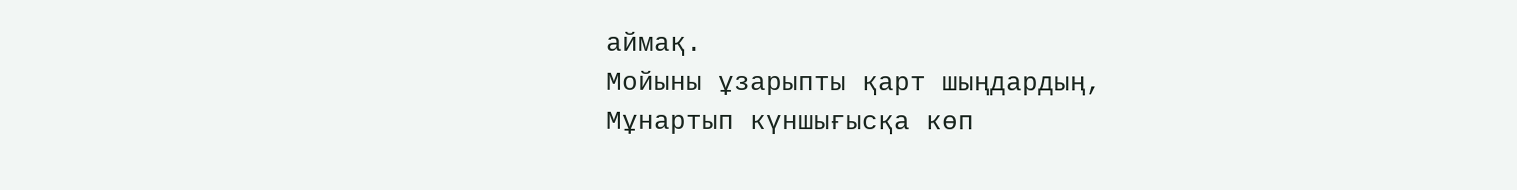аймақ.
Мойыны ұзарыпты қарт шыңдардың,
Мұнартып күншығысқа көп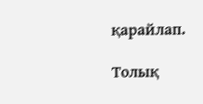қарайлап.

Толық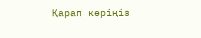Қарап көріңіз